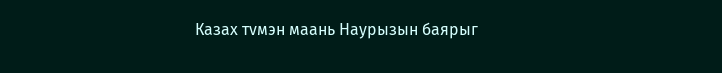Казах тvмэн маань Наурызын баярыг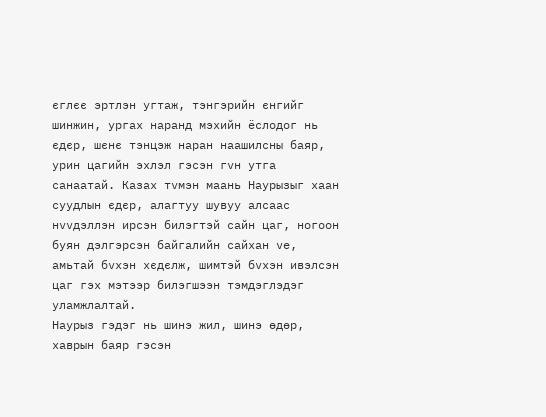єглєє эртлэн угтаж, тэнгэрийн єнгийг шинжин, ургах наранд мэхийн ёслодог нь єдєр, шєнє тэнцэж наран наашилсны баяр, урин цагийн эхлэл гэсэн гvн утга санаатай. Казах тvмэн маань Наурызыг хаан суудлын єдєр, алагтуу шувуу алсаас нvvдэллэн ирсэн билэгтэй сайн цаг, ногоон буян дэлгэрсэн байгалийн сайхан vе, амьтай бvхэн хєдєлж, шимтэй бvхэн ивэлсэн цаг гэх мэтээр билэгшээн тэмдэглэдэг уламжлалтай.
Наурыз гэдэг нь шинэ жил, шинэ өдөр, хаврын баяр гэсэн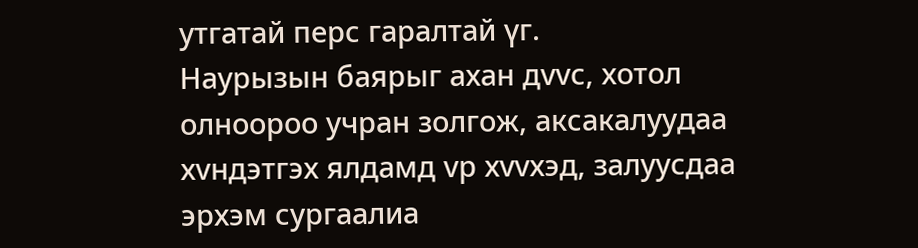утгатай перс гаралтай үг.
Наурызын баярыг ахан дvvс, хотол олноороо учран золгож, аксакалуудаа хvндэтгэх ялдамд vр хvvхэд, залуусдаа эрхэм сургаалиа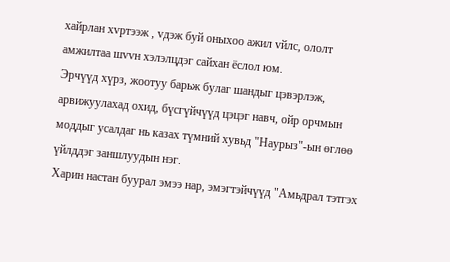хайрлан хvртээж , vдэж буй оныхоо ажил vйлс, ололт амжилтаа шvvн хэлэлцдэг сайхан ёслол юм.
Эрчүүд хүрз, жоотуу барьж булаг шандыг цэвэрлэж, арвижуулахад охид, бүсгүйчүүд цэцэг навч, ойр орчмын моддыг усалдаг нь казах түмний хувьд "Наурыз"-ын өглөө үйлддэг заншлуудын нэг.
Харин настан буурал эмээ нар, эмэгтэйчүүд "Амьдрал тэтгэх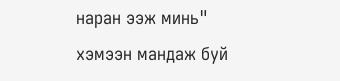наран ээж минь" хэмээн мандаж буй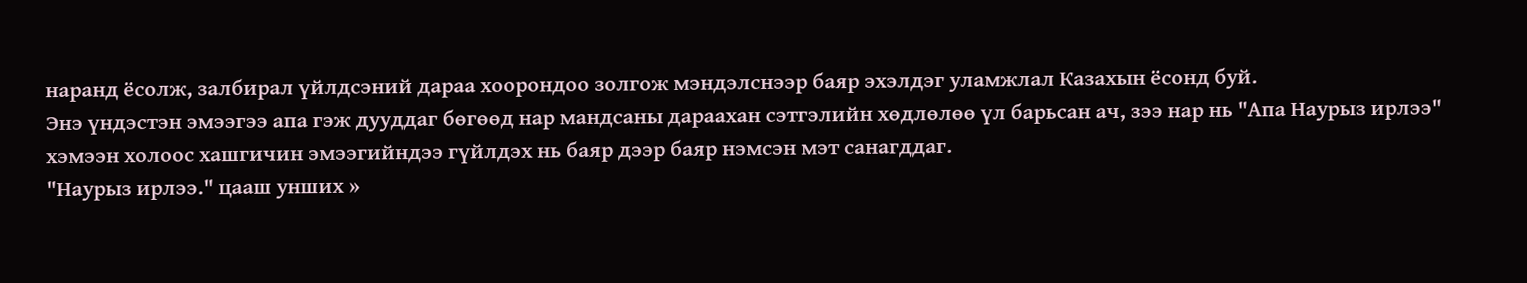наранд ёсолж, залбирал үйлдсэний дараа хоорондоо золгож мэндэлснээр баяр эхэлдэг уламжлал Казахын ёсонд буй.
Энэ үндэстэн эмээгээ апа гэж дууддаг бөгөөд нар мандсаны дараахан сэтгэлийн хөдлөлөө үл барьсан ач, зээ нар нь "Апа Наурыз ирлээ" хэмээн холоос хашгичин эмээгийндээ гүйлдэх нь баяр дээр баяр нэмсэн мэт санагддаг.
"Наурыз ирлээ." цааш унших »